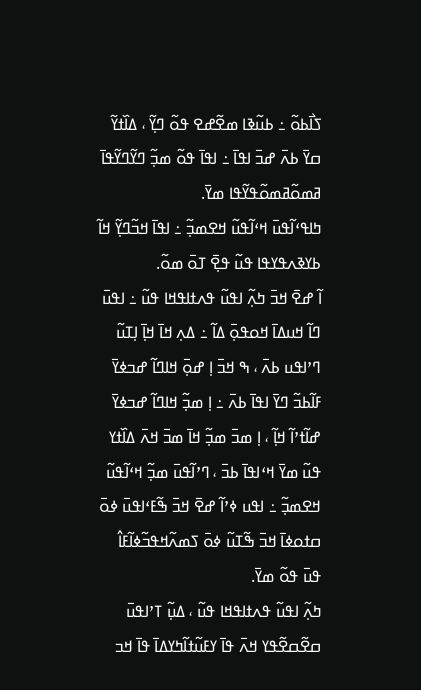ߖߊ߯ߕߋ߬ ߸ ߕߎ߬ߢߊ ߘߐ߬ߝߐ ߟߋ߬ ߣߌ߲߬ ، ߡߊ߰ߙߌ߬ ߛߌ߫ ߕߍ߫ ߝߏ߫ ߊߟߊ߫ ߸ ߊߟߊ߫ ߟߋ߬ ߘߏ߲߬ ߣߌ߬ߣߌ߬ߟߊ߫ ߥߘߋ߬ߥߘߋ߬ߟߌ߬ߟߊ ߘߌ߫.
ߤߊߟߵߊ߬ߟߎ߫ ߞߵߊ߬ߟߎ߬ ߞߐߘߏ߲߬ ߸ ߊߟߊ߫ ߞߏ߬ߣߌ߲߬ ߞߊ߬ ߕߌߢߍߟߌߟߊ ߟߎ߬ ߟߐ߲߫ ߠߋ߫ ߘߋ߬.
ߊ߬ ߝߐ߫ ߞߏ߫ ߤߍ߲߬ ߊߟߎ߬ ߟߍߙߊߟߞߊ ߟߎ߬ ߸ ߊߟߎ߫ ߣߊ߬ ߞߎߡߊ߫ ߞߋߟߋ߲߫ ߡߊ߬ ߸ ߡߍ߲ ߞߊ߫ ߞߊ߲߫ ߊ߲ߠߎ߬ ߣߴߊߟߎ ߕߍ߫ ، ߒ ߞߏ߫ ߊ߲ ߝߋ߲߫ ߞߊߣߊ߬ ߝߏߦߌ߫ ߓߊ߬ߕߏ߬ ߣߌ߫ ߊߟߊ߫ ߕߍ߫ ߸ ߊ߲ ߘߏ߲߬ ߞߊߣߊ߬ ߝߏߦߌ߫ ߝߊ߬ߙߴߊ߬ ߞߊ߲߬ ، ߊ߲ ߘߏ߫ ߘߏ߲߬ ߞߊ߫ ߘߏ߫ ߞߍ߫ ߡߊ߰ߙߌ ߟߎ߬ ߘߌ߫ ߞߵߊߟߊ߫ ߕߏ߫ ، ߣߴߊ߬ߟߎ߫ ߘߏ߲߬ ߞߵߊ߬ߟߎ߬ ߞߐߘߏ߲߬ ߸ ߊߟߎ ߦߴߊ߬ ߝߐ߫ ߞߏ߫ ߒ߬ߓߵߊߟߎ߫ ߦߋ߫ ߛߙߋߦߊ߫ ߞߏ߫ ߒ߬ߠߎ߬ ߦߋ߫ ߖߘߍ߬ߞߟߏ߬ߦߊ߬ߓߊ߮ ߟߎ߫ ߟߋ߬ ߘߌ߫.
ߤߍ߲߬ ߊߟߎ߬ ߟߍߙߊߟߞߊ ߟߎ߬ ، ߡߎ߲߬ ߠߴߊߟߎ߫ ߛߐ߬ߛߐ߬ߟߌ ߞߍ߫ ߟߊ߫ ߌߓߎ߬ߙߊ߬ߤߌߡߊ߫ ߟߊ߫ ߞߏ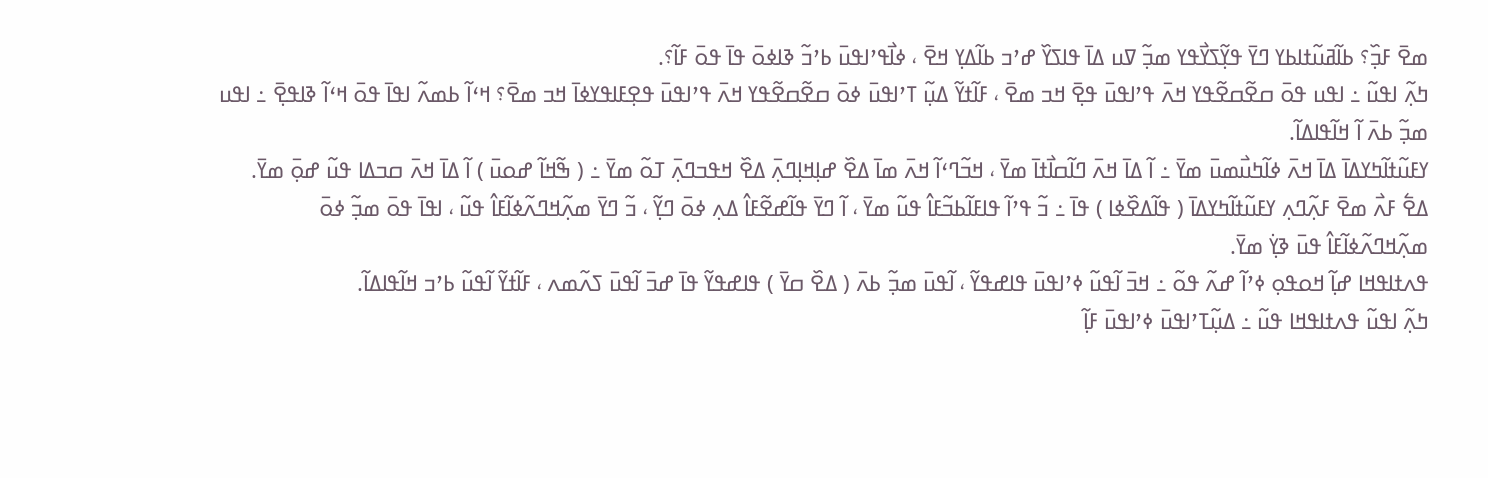ߘߐ߫ ߓߏ߲߰؟ ߕߊ߬ߥߎ߬ߙߊߕߌ ߣߌ߫ ߟߌ߲߬ߖߌ߯ߟߌ ߘߏ߲߬ ߜߎ ߡߊ߫ ߟߊߖߌ߰ ߝߴߏ ߕߊ߬ߡߌ߲ ߞߐ߫ ، ߦߊ߯ߟߴߊߟߎ߫ ߕߴߏ߬ ߢߊߦߋ߫ ߟߊ߫ ߟߋ߫ ߓߊ߬؟.
ߤߍ߲߬ ߊߟߎ߬ ߸ ߊߟߎ ߟߋ߫ ߛߐ߬ߛߐ߬ߟߌ ߞߍ߫ ߟߴߊߟߎ߫ ߟߐ߲߫ ߞߏ ߘߐ߫ ، ߓߊ߬ߙߌ߬ ߡߎ߲߬ ߠߴߊߟߎ߫ ߦߋ߫ ߛߐ߬ߛߐ߬ߟߌ ߞߍ߫ ߟߴߊߟߎ߫ ߟߐ߲ߓߊߟߌߦߊ߫ ߞߏ ߘߐ߫؟ ߞߵߊ߬ ߕߘߍ߬ ߊߟߊ߫ ߟߋ߫ ߞߵߊ߬ ߢߊߟߐ߲߫ ߸ ߊߟߎ ߘߏ߲߬ ߕߍ߫ ߊ߬ ߞߊ߬ߟߊߡߊ߬.
ߌߓߎ߬ߙߊ߬ߤߌߡߊ߫ ߡߊ߫ ߞߍ߫ ߦߊ߬ߤߎ߯ߘߎ߫ ߘߌ߫ ߸ ߊ߬ ߡߊ߫ ߞߍ߫ ߣߊ߬ߛߊ߯ߙߊ߫ ߘߌ߫ ، ߞߏ߬ߣߵߊ߬ ߞߍ߫ ߘߊ߫ ߡߐ߰ ߝߊ߲ߞߊ߲ߣߍ߲߫ ߡߐ߰ ߞߟߏߣߍ߲߫ ߠߋ߬ ߘߌ߫ ߸ ( ߒ߬ߞߊ߬ ߝߋߎ߫ ) ߊ߬ ߡߊ߫ ߞߍ߫ ߛߏߡߊ ߟߎ߬ ߝߋ߲߫ ߘߌ߫.
ߡߐ߱ ߓߍ߯ ߘߐ߫ ߓߍ߲߬ߣߍ߲ ߌߓߎ߬ߙߊ߬ߤߌߡߊ߫ ( ߟߊ߬ߡߐ߰ߦߊ ) ߟߊ߫ ߸ ߏ߬ ߟߴߊ߬ ߟߊߓߊ߬ߕߏ߬ߓߊ߮ ߟߎ߬ ߘߌ߫ ، ߊ߬ ߣߌ߫ ߟߊ߬ߝߐ߬ߓߊ߮ ߡߍ߲ ߦߋ߫ ߣߌ߲߬ ، ߏ߬ ߣߌ߫ ߘߍ߲߬ߞߣߍ߬ߦߊ߬ߓߊ߮ ߟߎ߬ ، ߊߟߊ߫ ߟߋ߫ ߘߏ߲߬ ߦߋ߫ ߘߍ߲߬ߞߣߍ߬ߦߊ߬ߓߊ߮ ߟߎ߫ ߢߌ߲߭ ߘߌ߫.
ߟߍߙߊߟߞߊ ߝߊ߲߬ ߞߋߟߋ߲ ߦߴߊ߬ ߝߍ߬ ߟߋ߬ ߸ ߞߏ߫ ߊ߬ߟߎ߬ ߦߴߊߟߎ߫ ߟߊߝߟߌ߬ ، ߊ߬ߟߎ߫ ߘߏ߲߬ ߕߍ߫ ( ߡߐ߰ ߛߌ߫ ) ߟߊߝߟߌ߬ ߟߊ߫ ߝߏ߫ ߊ߬ߟߎ߫ ߖߍ߬ߘߍ ، ߓߊ߬ߙߌ߬ ߊ߬ߟߎ߬ ߕߴߏ ߞߊ߬ߟߊߡߊ߬.
ߤߍ߲߬ ߊߟߎ߬ ߟߍߙߊߟߞߊ ߟߎ߬ ߸ ߡߎ߲߬ߠߴߊߟߎ߫ ߦߴߊߟߎ߫ ߓߊ߲߬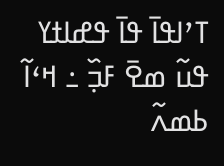ߠߴߊߟߊ߫ ߟߊ߫ ߟߝߊߙߌ ߟߎ߬ ߘߐ߫ ߓߏ߲߰ ߸ ߞߵߊ߬ ߕߘߍ߬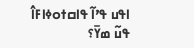ߊߟߎ ߟߴߊ߬ ߟߊߛߙߋߦߊߓߊ߮ ߟߎ߬ ߘߌ߫؟